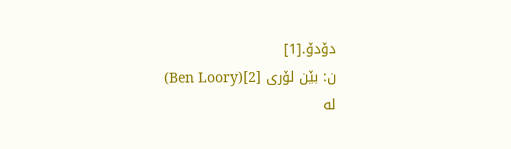دۆدۆ.[1]
ن: بێن لۆری [2](Ben Loory)
لە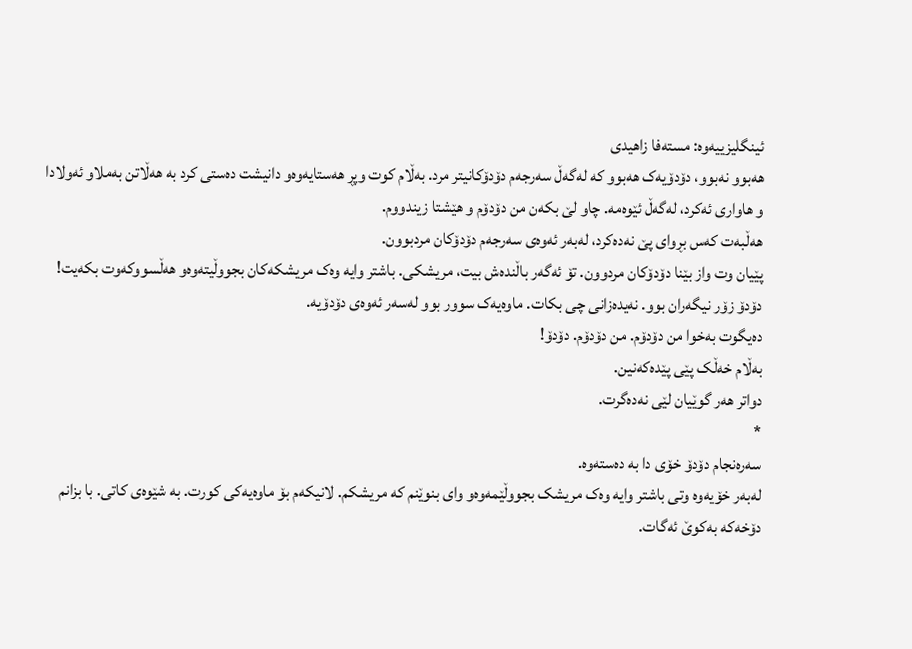ئینگلیزییەوە: مستەفا زاهیدی
هەبوو نەبوو، دۆدۆیەک هەبوو کە لەگەڵ سەرجەم دۆدۆکانیتر مرد. بەڵام کوت وپڕ هەستایەوەو دانیشت دەستی کرد بە هەڵاتن بەملاو ئەولادا و هاواری ئەکرد، لەگەڵ ئێوەمە. چاو لێ بکەن من دۆدۆم و هێشتا زیندووم.
هەڵبەت کەس بڕوای پێ نەدەکرد، لەبەر ئەوەی سەرجەم دۆدۆکان مردبوون.
پێیان وت واز بێنا دۆدۆکان مردوون. تۆ ئەگەر باڵندەش بیت، مریشکی. باشتر وایە وەک مریشکەکان بجووڵیتەوەو هەڵسووکەوت بکەیت!
دۆدۆ زۆر نیگەران بوو. نەیدەزانی چی بکات. ماوەیەک سوور بوو لەسەر ئەوەی دۆدۆیە.
دەیگوت بەخوا من دۆدۆم. من دۆدۆم. دۆدۆ!
بەڵام خەڵک پێی پێدەکەنین.
دواتر هەر گوێیان لێی نەدەگرت.
*
سەرەنجام دۆدۆ خۆی دا بە دەستەوە.
لەبەر خۆیەوە وتی باشتر وایە وەک مریشک بجووڵێمەوەو وای بنوێنم کە مریشکم. لانیکەم بۆ ماوەیەکی کورت. بە شێوەی کاتی. با بزانم دۆخەکە بەکوێ ئەگات.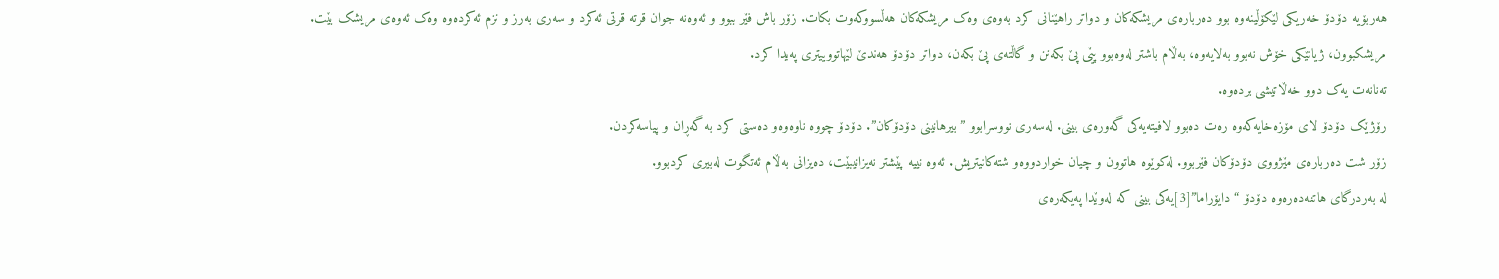هەربۆیە دۆدۆ خەریکی لێکۆڵینەوە بوو دەربارەی مریشکەکان و دواتر راهێنانی کرد بەوەی وەک مریشکەکان هەڵسووکەوت بکات. زۆر باش فێر ببوو و ئەوەنە جوان قرتە قرتی ئەکرد و سەری بەرز و نزم ئەکردەوە وەک ئەوەی مریشک بێت.
مریشکبوون، ژیانێکی خۆش نەبوو بەلایەوە، بەڵام باشتر لەوەبوو پێی پێ بکەنن و گاڵتەی پێ بکەن، دواتر دۆدۆ هەندێ لێهاتووییتری پەیدا کرد.
تەنانەت یەک دوو خەڵاتیشی بردەوە.
رۆژێک دۆدۆ لای مۆزەخایەکەوە رەت دەبوو لافیتەیەکی گەورەی بینی. لەسەری نووسرابوو ” بیرهانینی دۆدۆکان”. دۆدۆ چووە ناوەوەو دەستی کرد بە گەڕان و پیاسەکردن.
زۆر شت دەربارەی مێژووی دۆدۆکان فێربوو. لەکوێوە هاتوون و چیان خواردووەو شتەکانیتریش. ئەوە نییە پێشتر نەیزانیبێت، دەیزانی بەڵام ئەتگوت لەبیری کردبوو.
لە بەردرگای هاتنەدەرەوە دۆدۆ “دایۆراما”[3]یەکی بینی کە لەوێدا پەیکەرەی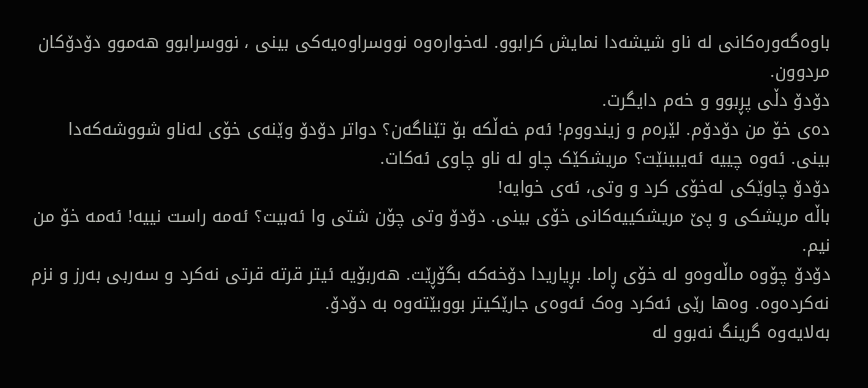باوەگەورەکانی لە ناو شیشەدا نمایش کرابوو. لەخوارەوە نووسراوەیەکی بینی ، نووسرابوو هەموو دۆدۆکان مردوون.
دۆدۆ دڵی پڕبوو و خەم دایگرت.
دەی خۆ من دۆدۆم. لێرەم و زیندووم! ئەم خەڵکە بۆ تێناگەن؟ دواتر دۆدۆ وێنەی خۆی لەناو شووشەکەدا بینی. ئەوە چییە ئەیبینێت؟ مریشکێک چاو لە ناو چاوی ئەکات.
دۆدۆ چاوێکی لەخۆی کرد و وتی، ئەی خوایە!
باڵە مریشکی و پێ مریشکییەکانی خۆی بینی. دۆدۆ وتی چۆن شتی وا ئەبیت؟ ئەمە راست نییە! ئەمە خۆ من نیم.
دۆدۆ چۆوە ماڵەوەو لە خۆی ڕاما. بڕیاریدا دۆخەکە بگۆڕێت. هەربۆیە ئیتر قرتە قرتی نەکرد و سەربی بەرز و نزم نەکردەوە. وەها رێی ئەکرد وەک ئەوەی جارێکیتر بووبێتەوە بە دۆدۆ.
بەلایەوە گرینگ نەبوو لە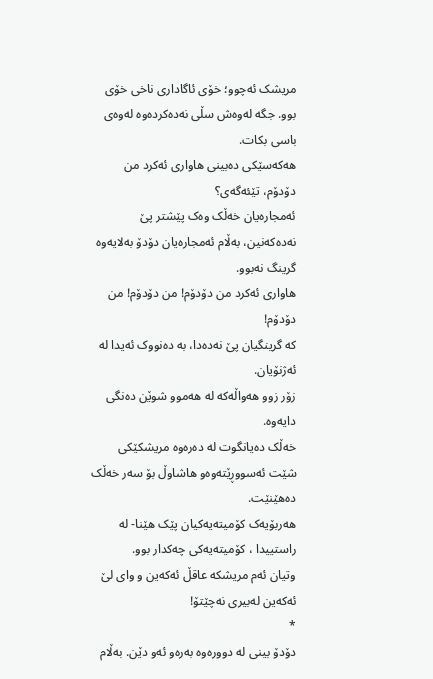مریشک ئەچوو؛ خۆی ئاگاداری ناخی خۆی بوو. جگە لەوەش سڵی نەدەکردەوە لەوەی باسی بکات.
هەکەسێکی دەبینی هاواری ئەکرد من دۆدۆم، تێئەگەی؟
ئەمجارەیان خەڵک وەک پێشتر پێ نەدەکەنین، بەڵام ئەمجارەیان دۆدۆ بەلایەوە گرینگ نەبوو.
هاواری ئەکرد من دۆدۆم! من دۆدۆم! من دۆدۆم!
کە گرینگیان پێ نەدەدا، بە دەنووک ئەیدا لە ئەژنۆیان.
زۆر زوو هەواڵەکە لە هەموو شوێن دەنگی دایەوە.
خەڵک دەیانگوت لە دەرەوە مریشکێکی شێت ئەسووڕێتەوەو هاشاوڵ بۆ سەر خەڵک دەهێنێت.
هەربۆیەک کۆمیتەیەکیان پێک هێنا- لە راستییدا ، کۆمیتەیەکی چەکدار بوو.
وتیان ئەم مریشکە عاقڵ ئەکەین و وای لێ ئەکەین لەبیری نەچێتۆ!
*
دۆدۆ بینی لە دوورەوە بەرەو ئەو دێن. بەڵام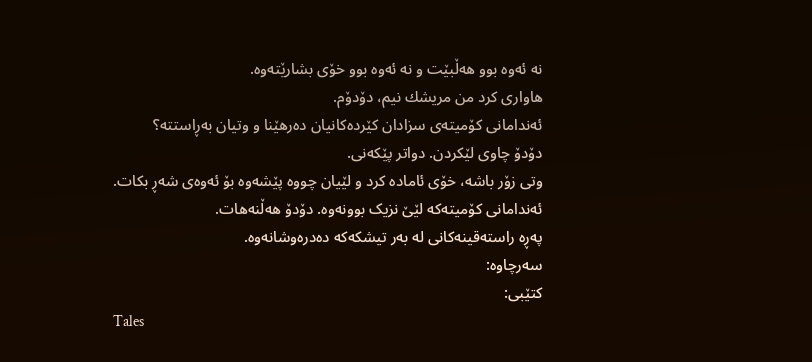نە ئەوە بوو هەڵبێت و نە ئەوە بوو خۆی بشارێتەوە.
هاواری کرد من مریشك نیم، دۆدۆم.
ئەندامانی کۆمیتەی سزادان کێردەکانیان دەرهێنا و وتیان بەڕاستتە؟
دۆدۆ چاوی لێکردن. دواتر پێکەنی.
وتی زۆر باشە، خۆی ئامادە کرد و لێیان چووە پێشەوە بۆ ئەوەی شەڕ بکات.
ئەندامانی کۆمیتەکە لێێ نزیک بوونەوە. دۆدۆ هەڵنەهات.
پەڕە راستەقینەکانی لە بەر تیشکەکە دەدرەوشانەوە.
سەرچاوە:
کتێبی:
Tales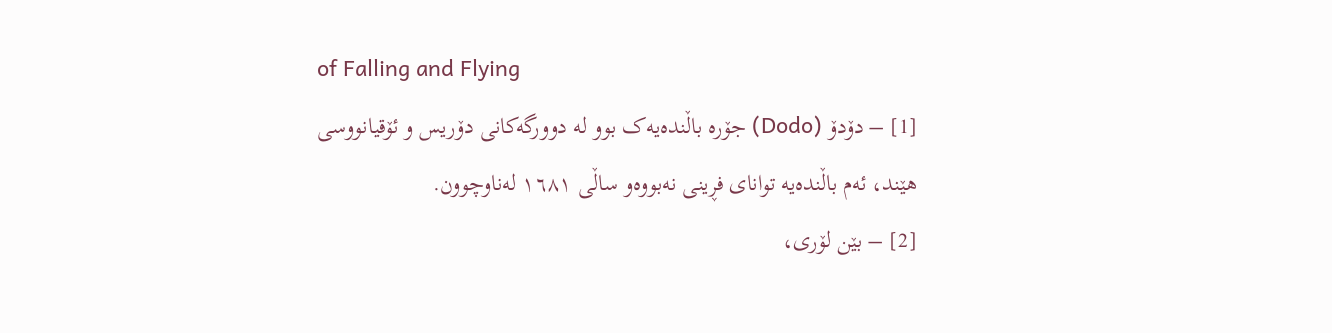of Falling and Flying
[1] – دۆدۆ (Dodo) جۆرە باڵندەیەک بوو لە دوورگەکانی دۆریس و ئۆقیانووسی هێند، ئەم باڵندەیە توانای فڕینی نەبووەو ساڵی ١٦٨١ لەناوچوون.
[2] – بێن لۆری،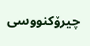چیرۆکنووسی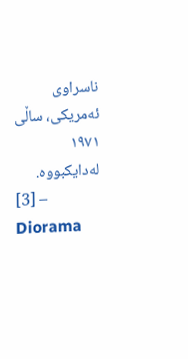ناسراوی ئەمریکی، ساڵی ١٩٧١ لەدایکبووە.
[3] – Diorama